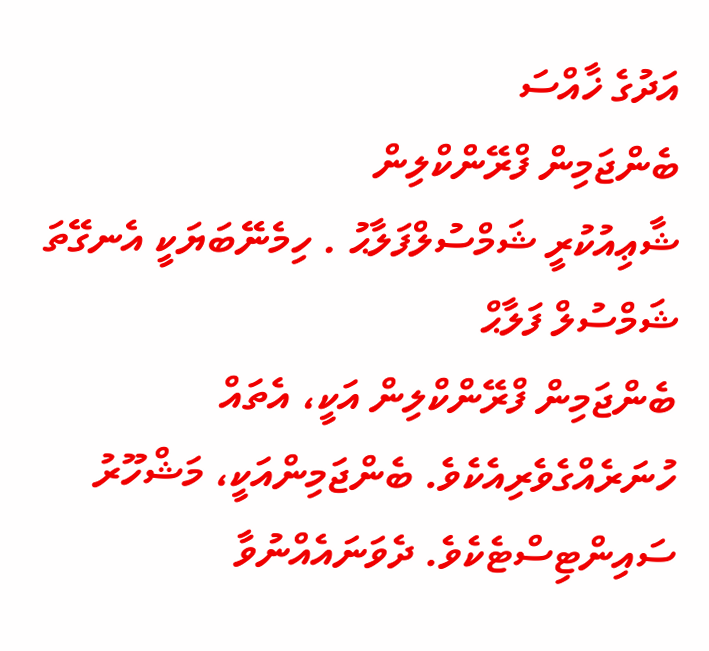އަދުގެ ޚާއްސަ
ބެންޖަމިން ފްރޭންކްލިން
ޝާޢިއުކުރީ ޝަމްސުލްފަލާޙު . ހިމެނޭބަޔަކީ އެނގޭތަ
ޝަމްސުލް ފަލާޙް
ބެންޖަމިން ފްރޭންކްލިން އަކީ، އެތައް ހުނަރެއްގެވެރިއެކެވެ. ބެންޖަމިންއަކީ، މަޝްހޫރު ސައިންޓިސްޓެކެވެ. ދެވަނައެއްނުވާ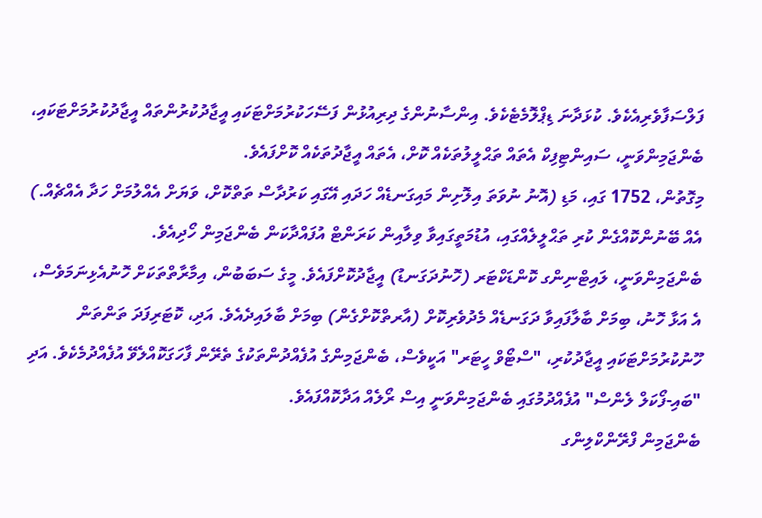ފަލްސަފާވެރިއެކެވެ. ކުޅަދާނަ ޑިޕްލޮމެޓެކެވެ. އިންސާނުންގެ ދިރިއުޅުން ފަސޭހަކުރުމަށްޓަކައި އީޖާދުކުރުންތައް އީޖާދުކުރުމަށްޓަކައި، ބެންޖަމިންވަނީ، ސައިންޓިފިކް އެތައް ތަޙްލީލުތަކެއް ކޮށް، އެތައް އީޖާދުތަކެއް ކޮށްފައެވެ.
މިގޮތުން، 1752 ގައި، މަޑި (އޮނު ނުވަތަ އިލޮށިން މައިގަނޑެއް ހަދައި އޭގައި ކަރުދާސް ތަތްކޮށް، ވަޔަށް އެއްލުމަށް ހަދާ އެއްޗެއް.) އެއް ބޭނުންކޮއްގެން ކުރި ތަޙްލީލެއްގައި، އުޑުމަތީގައިވާ ވިލާއިން ކަރަންޓް އުފައްދާކަން ބެންޖަމިން ހޯދިއެވެ.
ބެންޖަމިންވަނީ، ލައިޓްނިންގ ކޮންޑަކްޓަރ (ހޮނުދަގަނޑު) އީޖާދުކޮށްފައެވެ. މީގެ ސަބަބުން، އިމާރާތްތަކަށް ހޮނުއެޅިނަމަވެސް، އެ އަޅާ ހޮނު، ބިމަށް ބާލާފައިވާ ދަގަނޑެއް މެދުވެރިކޮށް (އާރތްކޮށްގެން) ބިމަށް ބާލައިދެއެވެ. އަދި، ކޮޓަރިފަދަ ތަންތަން ހޫނުކުރުމަށްޓަކައި އީޖާދުކުރި، "ސްޓޯވް ހީޓަރ" އަކީވެސް، ބެންޖަމިންގެ އުފެއްދުންތަކުގެ ތެރޭން ފާހަގަކޮއްލެވޭ އުފެއްދުމެކެވެ. އަދި "ބައި-ފޯކަލް ލެންސް" އުފެއްދުމުގައި ބެންޖަމިންވަނީ އިސް ރޯލެއް އަދާކޮއްފައެވެ.
ބެންޖަމިން ފްރޭންކްލިންގ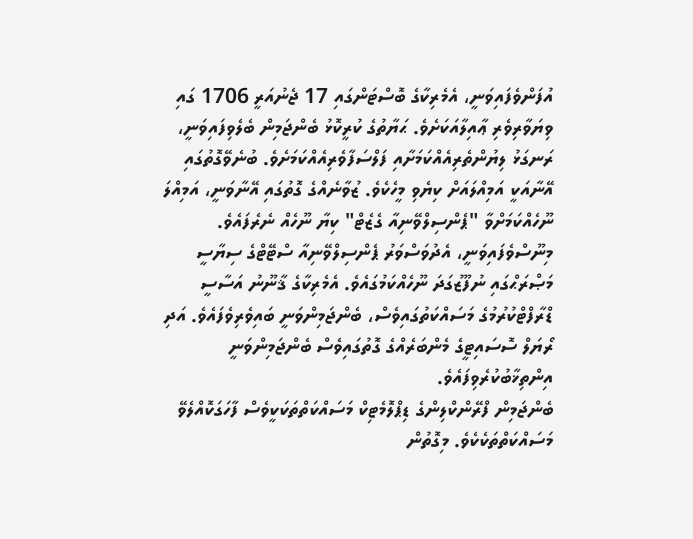އުފަންވެފައިވަނީ، އެމެރިކާގެ ބޮސްޓަންގައި 17 ޖެނުއަރީ 1706 ގައި ވިޔަވާރިވެރި ޢާއިލާއަކަށެވެ. ޙަޔާތުގެ ކުރީކޮޅު ބެންޖަމިން ބެލެވިފައިވަނީ، ރަނގަޅު ލިޔުންތެރިއެއްކަމަށާއި ފަލްސަފާވެރިއެއްކަމަށެވެ. ބުނެވޭގޮތުގައި އޭނާއަކީ އަމިއްލައަށް ކިޔެވި މީހެކެވެ. ޒުވާނެއްގެ ގޮތުގައި އޭނާވަނީ، އަމިއްލަ ނޫހެއްކަމަށްވާ "ޕެންސިލްވޭނިއާ ގެޒެޓް" ކިޔާ ނޫހެއް ނެރެފައެވެ. މިނޫސްވެފައިވަނީ، އެދުވަސްވަރު ޕެންސިލްވޭނިއާ ސްޓޭޓްގެ ސިޔާސީ މަޞްރަޙްގައި ނުފޫޒުގަދަ ނޫހެއްކަމުގައެވެ. އެމެރިކާގެ ޤާނޫނު އަސާސީ ޑްރާފްޓްކުރުމުގެ މަސައްކަތުގައިވެސް، ބެންޖަމިންވަނީ ބައިވެރިވެފައެވެ. އަދި ރޯޔަލް ސޮސައިޓީގެ މެންބަރެއްގެ ގޮތުގައިވެސް ބެންޖަމިންވަނީ އިންތިޚާބުކުރެވިފައެވެ.
ބެންޖަމިން ފްރޭންކްލިންގެ ޑިޕްލޮމެޓިކް މަސައްކަތްތަކަކީވެސް ފާހަގަކޮއްލެވޭ މަސައްކަތްތަކެކެވެ. މިގޮތުން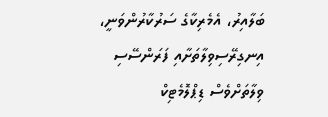ބަލާއިރު، އެމެރިކާގެ ސަރުކާރުންވަނީ، އިނގިރޭސިވިލާތަށާއި ފަރަންސޭސި ވިލާތަށްވެސް ޑިޕްލޮމެޓިކް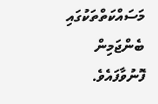މަސައްކަތްތަކުގައި ބެންޖަމިން ފޮނުވާފައެވެ.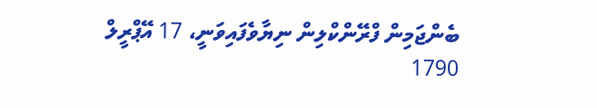ބެންޖަމިން ފްރޭންކްލިން ނިޔާވެފައިވަނީ، 17 އޭޕްރީލް 1790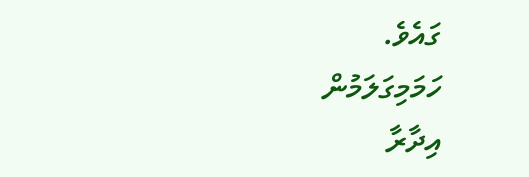ގައެވެ.
ހަމަމިގަލަމުން
އިދާރާ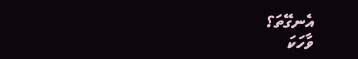އެނގޭތަ؟
ވާހަކަ